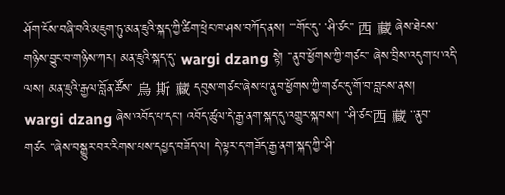ཤོག་ངོས་བཞི་བའི་མཇུག་ཏུ་མན་ཇུའི་སྐད་ཀྱི་ཚིག་ཕྲེང་ཁ་ཤས་བཀོད་ནས། ་་་གོང་དུ་ ་ཤི་ཙང་་ 西 藏 ཞེས་ཐེངས་གཉིས་བྱུང་བ་གཉིས་ཀར། མན་ཇུའི་སྐད་དུ་ wargi dzang སྟེ། ་་ནུབ་ཕྱོགས་ཀྱི་གཙང་་ ཞེས་བྲིས་འདུག་པ་འདི་ལས། མན་ཇུའི་རྒྱལ་བློན་ཚོས་ 烏 斯 藏 དབུས་གཙང་་ཞེས་པ་ནུབ་ཕྱོགས་ཀྱི་གཙང་དུ་གོ་བ་བླངས་ནས། wargi dzang ཞེས་འབོད་པ་དང་། འབོད་ཚུལ་དེ་རྒྱ་ནག་སྐད་དུ་འགྱུར་སྐབས་། ་་ཤི་ཙང་西 藏 ་་ནུབ་གཙང ་་ཞེས་བསྒྱུར་བར་རིགས་པས་དཔྱད་བཟོད་ལ། དེ་ལྟར་ད་གཟོད་རྒྱ་ནག་སྐད་ཀྱི་་ཤི་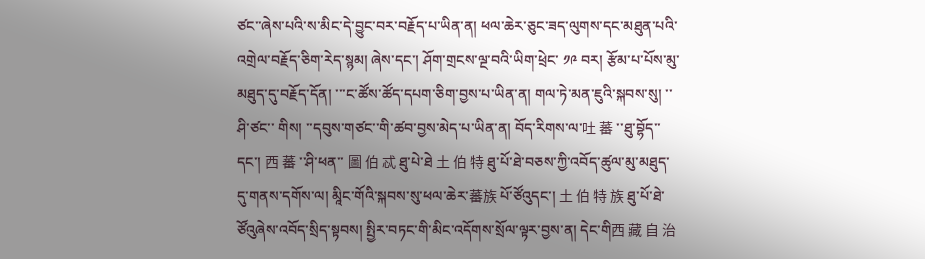ཙང་་ཞེས་པའི་ས་མིང་དེ་བྱུང་བར་བརྗོད་པ་ཡིན་ན། ཕལ་ཆེར་ཅུང་ཟད་ལུགས་དང་མཐུན་པའི་འགྲེལ་བརྗོད་ཅིག་རེད་སྙམ། ཞེས་དང་། ཤོག་གྲངས་ལྔ་བའི་ཡིག་ཕྲེང་ ༡༩ བར། རྩོམ་པ་པོས་མུ་མཐུད་དུ་བརྗོད་དོན། ་་་ང་ཚོས་ཚོད་དཔག་ཅིག་བྱས་པ་ཡིན་ན། གལ་ཏེ་མན་ཇུའི་སྐབས་སུ། ་་ཤི་ཙང་་ གིས། ་་དབུས་གཙང་་གི་ཚབ་བྱས་མེད་པ་ཡིན་ན། བོད་རིགས་ལ་吐 蕃 ་་ཐུ་བྷོད་་དང་། 西 蕃 ་་ཤི་ཕན་་ 圖 伯 忒 ཐུ་པེ་ཐེ 土 伯 特 ཐུ་པོ་ཐེ་བཅས་ཀྱི་འབོད་ཚུལ་མུ་མཐུད་དུ་གནས་དགོས་ལ། མཱིང་གོའི་སྐབས་སུ་ཕལ་ཆེར་蕃族 པོ་ཙོའུདང་། 土 伯 特 族 ཐུ་པོ་ཐེ་ཙོའུཞེས་འབོད་སྲིད་སྟབས། སྤྱིར་བཏང་གི་མིང་འདོགས་སྲོལ་ལྟར་བྱས་ན། དེང་གི西 藏 自 治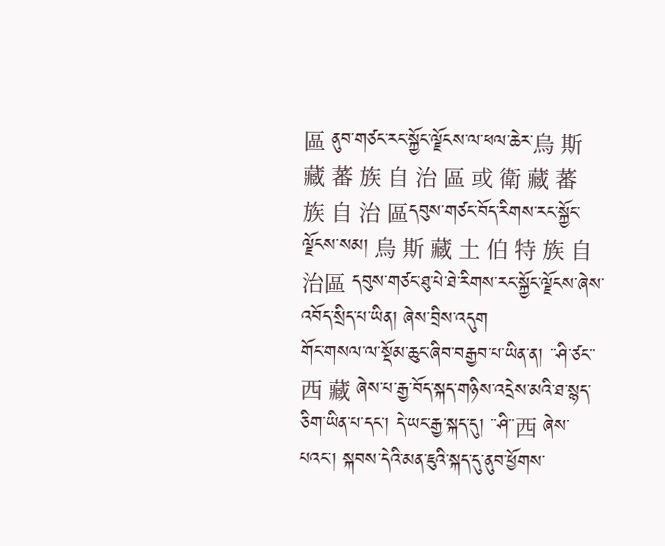區 ནུབ་གཙང་རང་སྐྱོང་ལྗོངས་ལ་ཕལ་ཆེར་烏 斯 藏 蕃 族 自 治 區 或 衛 藏 蕃 族 自 治 區དབུས་གཙང་བོད་རིགས་རང་སྐྱོང་ལྗོངས་སམ། 烏 斯 藏 土 伯 特 族 自 治區 དབུས་གཙང་ཐུ་པེ་ཐེ་རིགས་རང་སྐྱོང་ལྗོངས་ཞེས་འབོད་སྲིད་པ་ཡིན། ཞེས་བྲིས་འདུག
གོང་གསལ་ལ་སྡོམ་ཆུང་ཞིབ་བརྒྱབ་པ་ཡིན་ན། ་་ཤི་ཙང་་西 藏 ཞེས་པ་རྒྱ་བོད་སྐད་གཉིས་འདྲེས་མའི་ཐ་སྙད་ཅིག་ཡིན་པ་དང་། དེ་ཡང་རྒྱ་སྐད་དུ། ་་ཤི་་西 ཞེས་པའང་། སྐབས་དེའི་མན་ཇུའི་སྐད་དུ་ནུབ་ཕྱོགས་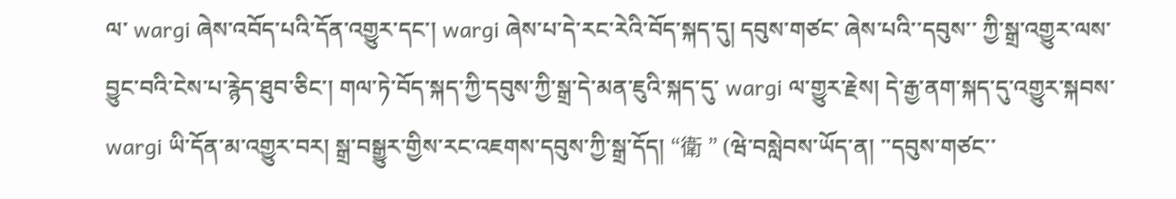ལ་ wargi ཞེས་འབོད་པའི་དོན་འགྱུར་དང་། wargi ཞེས་པ་དེ་རང་རེའི་བོད་སྐད་དུ། དབུས་གཙང་ ཞེས་པའི་་དབུས་་ ཀྱི་སྒྲ་འགྱུར་ལས་བྱུང་བའི་ངེས་པ་རྙེད་ཐུབ་ཅིང་། གལ་ཏེ་བོད་སྐད་ཀྱི་དབུས་ཀྱི་སྒྲ་དེ་མན་ཇུའི་སྐད་དུ་ wargi ལ་གྱུར་རྗེས། དེ་རྒྱ་ནག་སྐད་དུ་འགྱུར་སྐབས་ wargi ཡི་དོན་མ་འགྱུར་བར། སྒྲ་བསྒྱུར་གྱིས་རང་འཇགས་དབུས་ཀྱི་སྒྲ་དོད། “衛 ” (ཝེ་བསླེབས་ཡོད་ན། ་་དབུས་གཙང་་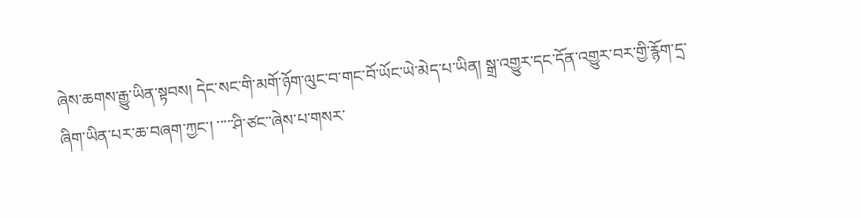ཞེས་ཆགས་རྒྱུ་ཡིན་སྟབས། དེང་སང་གི་མགོ་ཉོག་ལུང་བ་གང་བོ་ཡོང་ཡེ་མེད་པ་ཡིན། སྒྲ་འགྱུར་དང་དོན་འགྱུར་བར་གྱི་རྙོག་དྲ་ཞིག་ཡིན་པར་ཆ་བཞག་ཀྱང་། ་་་་་ཤི་ཙང་་ཞེས་པ་གསར་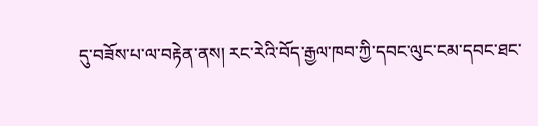དུ་བཟོས་པ་ལ་བརྟེན་ནས། རང་རེའི་བོད་རྒྱལ་ཁབ་ཀྱི་དབང་ལུང་ངམ་དབང་ཐང་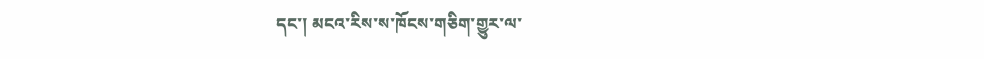དང་། མངའ་རིས་ས་ཁོངས་གཅིག་གྱུར་ལ་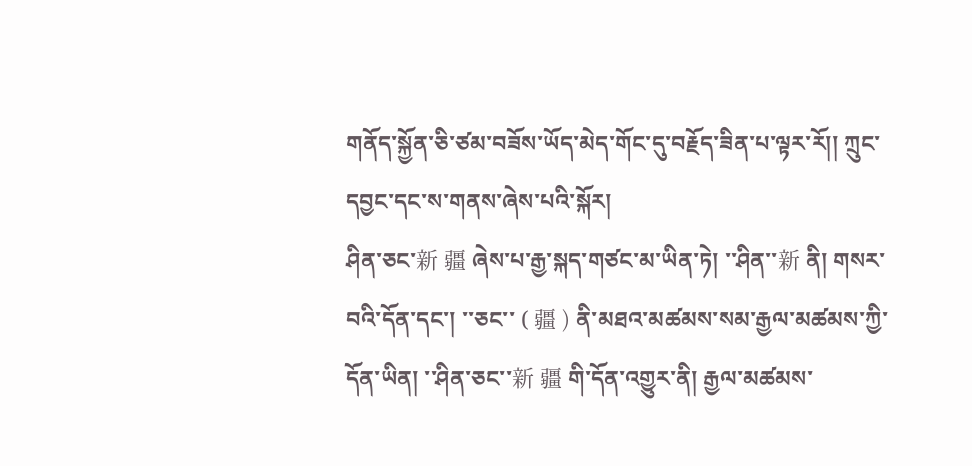གནོད་སྐྱོན་ཅི་ཙམ་བཟོས་ཡོད་མེད་གོང་དུ་བརྗོད་ཟིན་པ་ལྟར་རོ།། ཀྲུང་དབྱང་དང་ས་གནས་ཞེས་པའི་སྐོར།
ཤིན་ཅང་新 疆 ཞེས་པ་རྒྱ་སྐད་གཙང་མ་ཡིན་ཏེ། ་་ཤིན་་新 ནི། གསར་བའི་དོན་དང་། ་་ཅང་་ ( 疆 ) ནི་མཐའ་མཚམས་སམ་རྒྱལ་མཚམས་ཀྱི་དོན་ཡིན། ་་ཤིན་ཅང་་新 疆 གི་དོན་འགྱུར་ནི། རྒྱལ་མཚམས་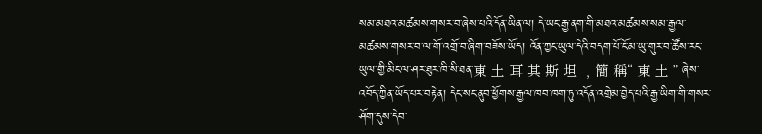སམ་མཐའ་མཚམས་གསར་བ་ཞེས་པའི་དོན་ཡིན་ལ། དེ་ཡང་རྒྱ་ནག་གི་མཐའ་མཚམས་སམ་རྒྱལ་མཚམས་གསར་བ་ལ་གོ་འགྲོ་བ་ཞིག་བཟོས་ཡོད། འོན་ཀྱང་ཡུལ་དེའི་བདག་པོ་ངོ་མ་ཡུ་གུར་བ་ཚོས་རང་ཡུལ་གྱི་མིང་ལ་ཤར་ཐུར་ཁི་སི་ཐན་東 土 耳 其 斯 坦 ﹐簡 稱“ 東 土 ” ཞེས་འབོད་ཀྱིན་ཡོད་པར་བརྟེན། དེང་སང་ནུབ་ཕྱོགས་རྒྱལ་ཁབ་ཁག་ཏུ་འདོན་འགྲེམ་བྱེད་པའི་རྒྱ་ཡིག་གི་གསར་ཤོག་དུས་དེབ་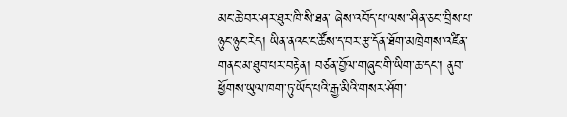མང་ཆེ་བར་ཤར་ཐུར་ཁི་སི་ཐན་ ཞེས་འབོད་པ་ལས་་ཤིན་ཅང་་བྲིས་པ་ཉུང་ཉུང་རེད། ཡིན་ནའང་ང་ཚོས་ད་བར་རྩ་དོན་ཐོག་མཁྲེགས་འཛིན་གནང་མ་ཐུབ་པར་བརྟེན། བཙན་བྱོལ་གཞུང་གི་ཡིག་ཆ་དང་། ནུབ་ཕྱོགས་ཡུལ་ཁག་ཏུ་ཡོད་པའི་རྒྱ་མིའི་གསར་ཤོག་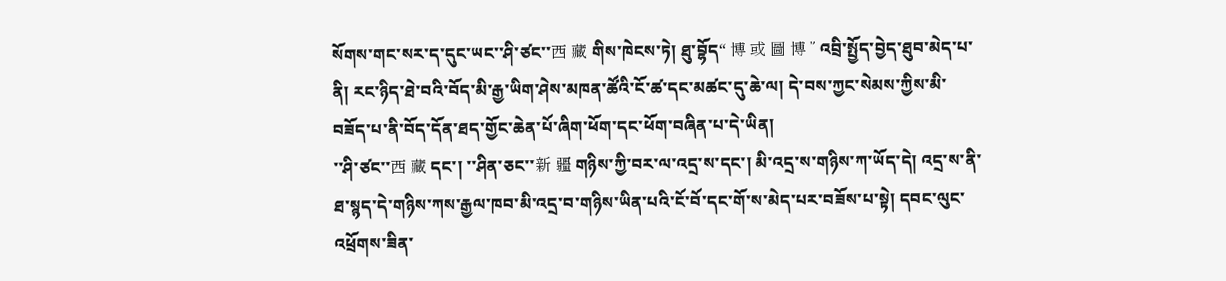སོགས་གང་སར་ད་དུང་ཡང་་ཤི་ཙང་་西 藏 གིས་ཁེངས་ཏེ། ཐུ་བྷོད“ 博 或 圖 博 ” འབྲི་སྤྱོད་བྱེད་ཐུབ་མེད་པ་ནི། རང་ཉིད་ཐེ་བའི་བོད་མི་རྒྱ་ཡིག་ཤེས་མཁན་ཚོའི་ངོ་ཚ་དང་མཚང་དུ་ཆེ་ལ། དེ་བས་ཀྱང་སེམས་ཀྱིས་མི་བཟོད་པ་ནི་བོད་དོན་ཐད་གྱོང་ཆེན་པོ་ཞིག་ཕོག་དང་ཕོག་བཞིན་པ་དེ་ཡིན།
་་ཤི་ཙང་་西 藏 དང་། ་་ཤིན་ཅང་་新 疆 གཉིས་ཀྱི་བར་ལ་འདྲ་ས་དང་། མི་འདྲ་ས་གཉིས་ཀ་ཡོད་དེ། འདྲ་ས་ནི་ཐ་སྙད་དེ་གཉིས་ཀས་རྒྱལ་ཁབ་མི་འདྲ་བ་གཉིས་ཡིན་པའི་ངོ་བོ་དང་གོ་ས་མེད་པར་བཟོས་པ་སྟེ། དབང་ལུང་འཕྲོགས་ཟིན་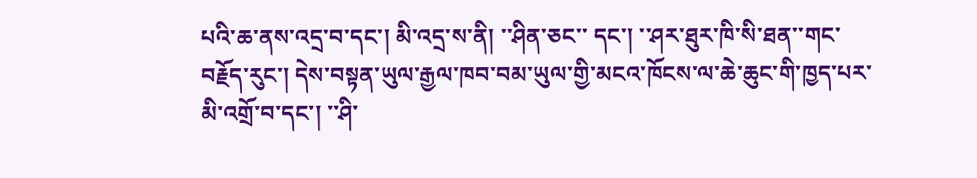པའི་ཆ་ནས་འདྲ་བ་དང་། མི་འདྲ་ས་ནི། ་་ཤིན་ཅང་་ དང་། ་་ཤར་ཐུར་ཁི་སི་ཐན་་གང་བརྗོད་རུང་། དེས་བསྟན་ཡུལ་རྒྱལ་ཁབ་བམ་ཡུལ་གྱི་མངའ་ཁོངས་ལ་ཆེ་ཆུང་གི་ཁྱད་པར་མི་འགྲོ་བ་དང་། ་་ཤི་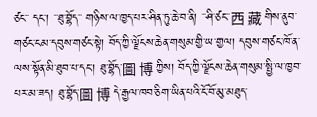ཙང་་ དང་། ་་ཐུ་བྷོད་་ གཉིས་ལ་ཁྱད་པར་ཤིན་ཏུ་ཆེ་བ་ནི། ་་ཤི་ཙང་་西 藏 གིས་ནུབ་གཙང་ངམ་དབུས་གཙང་སྟེ། བོད་ཀྱི་ལྗོངས་ཆེན་གསུམ་གྱི་ཡ་གྱལ། དབུས་གཙང་ཁོ་ན་ལས་སྟོན་མི་ཐུབ་པ་དང་། ཐུ་བྷོད་圖 博 ཀྱིས། བོད་ཀྱི་ལྗོངས་ཆེན་གསུམ་སྤྱི་ལ་ཁྱབ་པར་མ་ཟད། ཐུ་བྷོད་圖 博 དེ་རྒྱལ་ཁབ་ཅིག་ཡིན་པའི་ངོ་བོ་མུ་མཐུད་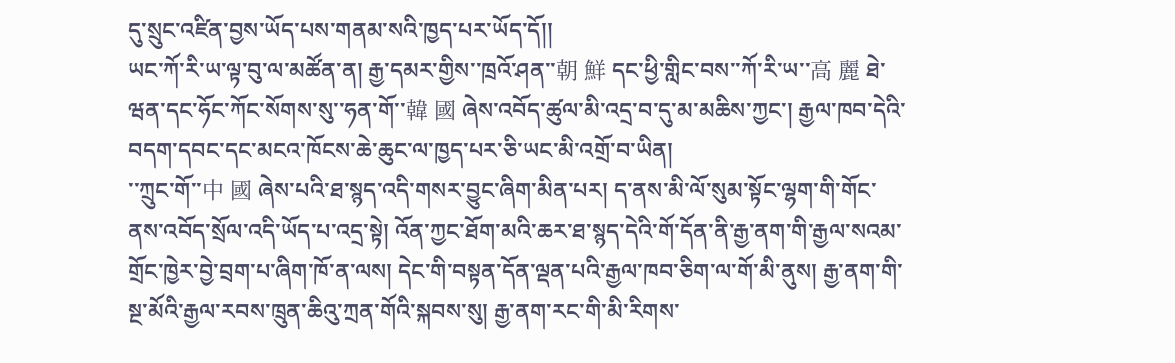དུ་སྲུང་འཛིན་བྱས་ཡོད་པས་གནམ་སའི་ཁྱད་པར་ཡོད་དོ།།
ཡང་ཀོ་རི་ཡ་ལྟ་བུ་ལ་མཚོན་ན། རྒྱ་དམར་གྱིས་་ཁྲའོ་ཤན་་朝 鮮 དང་ཕྱི་གླིང་བས་་ཀོ་རི་ཡ་་高 麗 ཐེ་ཝན་དང་ཧོང་ཀོང་སོགས་སུ་་ཧན་གོ་་韓 國 ཞེས་འབོད་ཚུལ་མི་འདྲ་བ་དུ་མ་མཆིས་ཀྱང་། རྒྱལ་ཁབ་དེའི་བདག་དབང་དང་མངའ་ཁོངས་ཆེ་ཆུང་ལ་ཁྱད་པར་ཅི་ཡང་མི་འགྲོ་བ་ཡིན།
་་ཀྲུང་གོ་་中 國 ཞེས་པའི་ཐ་སྙད་འདི་གསར་བྱུང་ཞིག་མིན་པར། ད་ནས་མི་ལོ་སུམ་སྟོང་ལྷག་གི་གོང་ནས་འབོད་སྲོལ་འདི་ཡོད་པ་འདྲ་སྟེ། འོན་ཀྱང་ཐོག་མའི་ཆར་ཐ་སྙད་དེའི་གོ་དོན་ནི་རྒྱ་ནག་གི་རྒྱལ་སའམ་གྲོང་ཁྱེར་བྱེ་བྲག་པ་ཞིག་ཁོ་ན་ལས། དེང་གི་བསྟན་དོན་ལྡན་པའི་རྒྱལ་ཁབ་ཅིག་ལ་གོ་མི་ནུས། རྒྱ་ནག་གི་སྔ་མོའི་རྒྱལ་རབས་ཁྲུན་ཆིའུ་ཀྲན་གོའི་སྐབས་སུ། རྒྱ་ནག་རང་གི་མི་རིགས་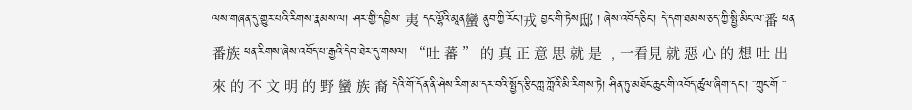ལས་གཞན་དུ་གྱུར་པའི་རིགས་རྣམས་ལ། ཤར་གྱི་དབྱིས་ 夷 དང་ལྷོའི་མཱན蠻 ནུབ་ཀྱི་རོང་།戎 བྱང་གི་ཏེས邸 ། ཞེས་འབོད་ཅིང་། དེ་དག་ཐམས་ཅད་ཀྱི་སྤྱི་མིང་ལ་番 ཕན 番族 ཕན་རིགས་ཞེས་འབོད་པ་རྒྱའི་དེབ་ཐེར་དུ་གསལ། “吐 蕃 ” 的 真 正 意 思 就 是 ﹐一看見 就 惡 心 的 想 吐 出 來 的 不 文 明 的 野 蠻 族 裔 དེའི་གོ་དོན་ནི་ཤེས་རིག་མ་དར་བའི་སྤྱོད་རྩིང་ཀླ་ཀློའི་མི་རིགས་ཏེ། ཤིན་ཏུ་མཐོང་ཆུང་གི་འབོད་ཚུལ་ཞིག་དང་། ་་ཀྲུང་གོ ་་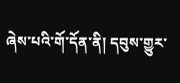ཞེས་པའི་གོ་དོན་ནི། དབུས་གྱུར་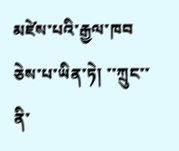མཛེས་པའི་རྒྱལ་ཁབ ཅེས་པ་ཡིན་ཏེ། ་་ཀྲུང་་ནི་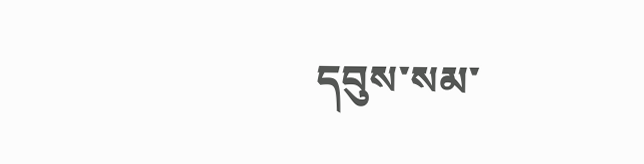དབུས་སམ་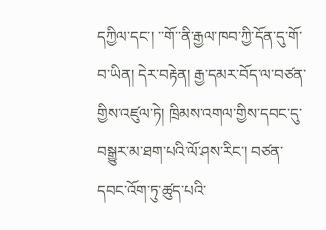དཀྱིལ་དང་། ་་གོ་་ནི་རྒྱལ་ཁབ་ཀྱི་དོན་དུ་གོ་བ་ཡིན། དེར་བརྟེན། རྒྱ་དམར་བོད་ལ་བཙན་གྱིས་འཛུལ་ཏེ། ཁྲིམས་འགལ་གྱིས་དབང་དུ་བསྒྱུར་མ་ཐག་པའི་ལོ་ཤས་རིང་། བཙན་དབང་འོག་ཏུ་ཚུད་པའི་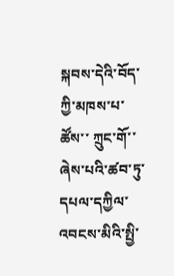སྐབས་དེའི་བོད་ཀྱི་མཁས་པ་ཚོས་་ ཀྲུང་གོ་་ ཞེས་པའི་ཚབ་ཏུ་དཔལ་དཀྱིལ་འབངས་མིའི་སྤྱི་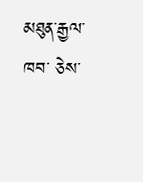མཐུན་རྒྱལ་ཁབ་ ཅེས་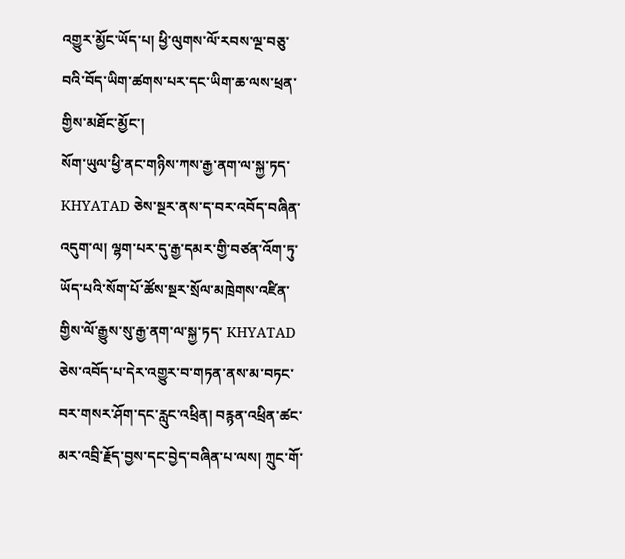འགྱུར་མྱོང་ཡོད་པ། ཕྱི་ལུགས་ལོ་རབས་ལྔ་བཅུ་བའི་བོད་ཡིག་ཚགས་པར་དང་ཡིག་ཆ་ལས་ཕྲན་གྱིས་མཐོང་མྱོང་།
སོག་ཡུལ་ཕྱི་ནང་གཉིས་ཀས་རྒྱ་ནག་ལ་སྐྱ་ཏད་ KHYATAD ཅེས་སྔར་ནས་ད་བར་འབོད་བཞིན་འདུག་ལ། ལྷག་པར་དུ་རྒྱ་དམར་གྱི་བཙན་འོག་ཏུ་ཡོད་པའི་སོག་པོ་ཚོས་སྔར་སྲོལ་མཁྲེགས་འཛིན་གྱིས་ལོ་རྒྱུས་སུ་རྒྱ་ནག་ལ་སྐྱ་ཏད་ KHYATAD ཅེས་འབོད་པ་དེར་འགྱུར་བ་གཏན་ནས་མ་བཏང་བར་གསར་ཤོག་དང་རླུང་འཕྲིན། བརྙན་འཕྲིན་ཚང་མར་འབྲི་རྗོད་བྱས་དང་བྱེད་བཞིན་པ་ལས། ཀྲུང་གོ་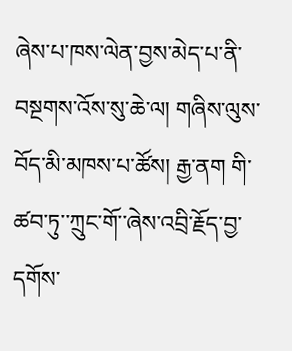ཞེས་པ་ཁས་ལེན་བྱས་མེད་པ་ནི་བསྔགས་འོས་སུ་ཆེ་ལ། གཞིས་ལུས་བོད་མི་མཁས་པ་ཚོས། རྒྱ་ནག གི་ཚབ་ཏུ་་ཀྲུང་གོ་་ཞེས་འབྲི་རྗོད་བྱ་དགོས་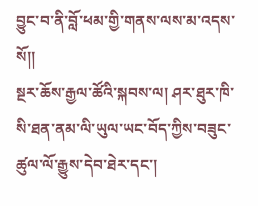བྱུང་བ་ནི་བློ་ཕམ་གྱི་གནས་ལས་མ་འདས་སོ།།
སྔར་ཆོས་རྒྱལ་ཚོའི་སྐབས་ལ། ཤར་ཐུར་ཁི་སི་ཐན་ནམ་ལི་ཡུལ་ཡང་བོད་ཀྱིས་བཟུང་ཚུལ་ལོ་རྒྱུས་དེབ་ཐེར་དང་།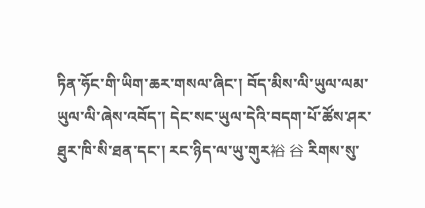ཏིན་ཧོང་གི་ཡིག་ཆར་གསལ་ཞིང་། བོད་མིས་ལི་ཡུལ་ལམ་ཡུལ་ལི་ཞེས་འབོད་། དེང་སང་ཡུལ་དེའི་བདག་པོ་ཚོས་ཤར་ཐུར་ཁི་སི་ཐན་དང་། རང་ཉིད་ལ་ཡུ་གུར裕 谷 རིགས་སུ་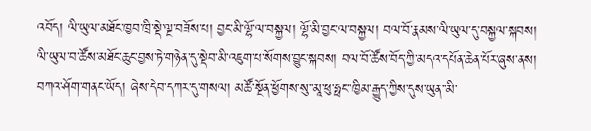འབོད། ལི་ཡུལ་མཐོང་ཁྱབ་ཁྲི་སྡེ་ལྔ་བཟོས་པ། བྱང་མི་ལྷོ་ལ་བསྐྱལ། ལྷོ་མི་བྱང་ལ་བསྐྱལ། བལ་བོ་རྣམས་ལི་ཡུལ་དུ་བསྐྱལ་སྐབས། ལི་ཡུལ་བ་ཚོས་མཐོང་ཆུང་བྱས་ཏེ་གཉེན་དུ་སྡེབ་མི་འཇུག་པ་སོགས་བྱུང་སྐབས། བལ་བོ་ཚོས་བོད་ཀྱི་མདའ་དཔོན་ཆེན་པོར་ཞུས་ནས། བཀའ་ཤོག་གནང་ཡོད། ཞེས་དེབ་དཀར་དུ་གསལ། མཚོ་སྔོན་ཕྱོགས་སུ་་མཱ་ཕུ་ཧྥང་་ཁྱིམ་རྒྱུད་ཀྱིས་དུས་ཡུན་་མི་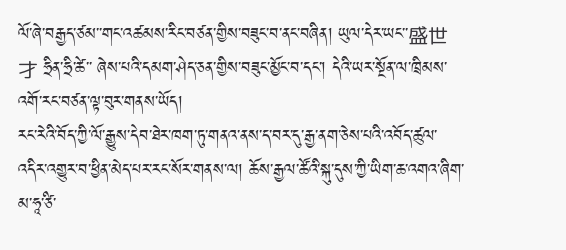ལོ་ཞེ་བརྒྱད་ཙམ་་གང་འཚམས་རིང་བཙན་གྱིས་བཟུང་བ་ནང་བཞིན། ཡུལ་དེར་ཡང་་盛世才 ཧྲིན་ཧྲི་ཚེ་་ ཞེས་པའི་དམག་ཤེད་ཅན་གྱིས་བཟུང་མྱོང་བ་དང་། དེའི་ཡར་སྔོན་ལ་ཁྲིམས་འགོ་རང་བཙན་ལྟ་བུར་གནས་ཡོད།
རང་རེའི་བོད་ཀྱི་ལོ་རྒྱུས་དེབ་ཐེར་ཁག་ཏུ་གནའ་ནས་ད་བར་དུ་རྒྱ་ནག་ཅེས་པའི་འབོད་ཚུལ་འདིར་འགྱུར་བ་ཕྱིན་མེད་པར་རང་སོར་གནས་ལ། ཆོས་རྒྱལ་ཚོའི་སྐུ་དུས་ཀྱི་ཡིག་ཆ་འགའ་ཞིག་མ་ཧཱ་ཙི་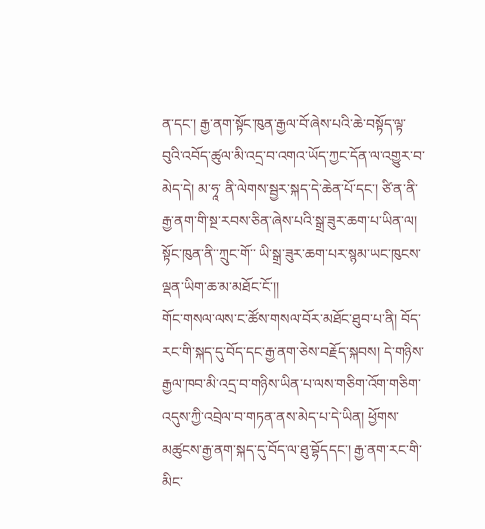ན་དང་། རྒྱ་ནག་སྟོང་ཁུན་རྒྱལ་བོ་ཞེས་པའི་ཆེ་བསྟོད་ལྟ་བུའི་འབོད་ཚུལ་མི་འདྲ་བ་འགའ་ཡོད་ཀྱང་དོན་ལ་འགྱུར་བ་མེད་དེ། མ་ཧཱ་ ནི་ལེགས་སྦྱར་སྐད་དེ་ཆེན་པོ་དང་། ཙི་ན་ནི་རྒྱ་ནག་གི་སྔ་རབས་ཅིན་ཞེས་པའི་སྒྲ་ཟུར་ཆག་པ་ཡིན་ལ། སྟོང་ཁུན་ནི་་ཀྲུང་གོ་་ ཡི་སྒྲ་ཟུར་ཆག་པར་སྙམ་ཡང་ཁུངས་ལྡན་ཡིག་ཆ་མ་མཐོང་ངོ་།།
གོང་གསལ་ལས་ང་ཚོས་གསལ་བོར་མཐོང་ཐུབ་པ་ནི། བོད་རང་གི་སྐད་དུ་བོད་དང་རྒྱ་ནག་ཅེས་བརྗོད་སྐབས། དེ་གཉིས་རྒྱལ་ཁབ་མི་འདྲ་བ་གཉིས་ཡིན་པ་ལས་གཅིག་འོག་གཅིག་འདུས་ཀྱི་འབྲེལ་བ་གཏན་ནས་མེད་པ་དེ་ཡིན། ཕྱོགས་མཚུངས་རྒྱ་ནག་སྐད་དུ་བོད་ལ་ཐུ་བྷོདདང་། རྒྱ་ནག་རང་གི་མིང་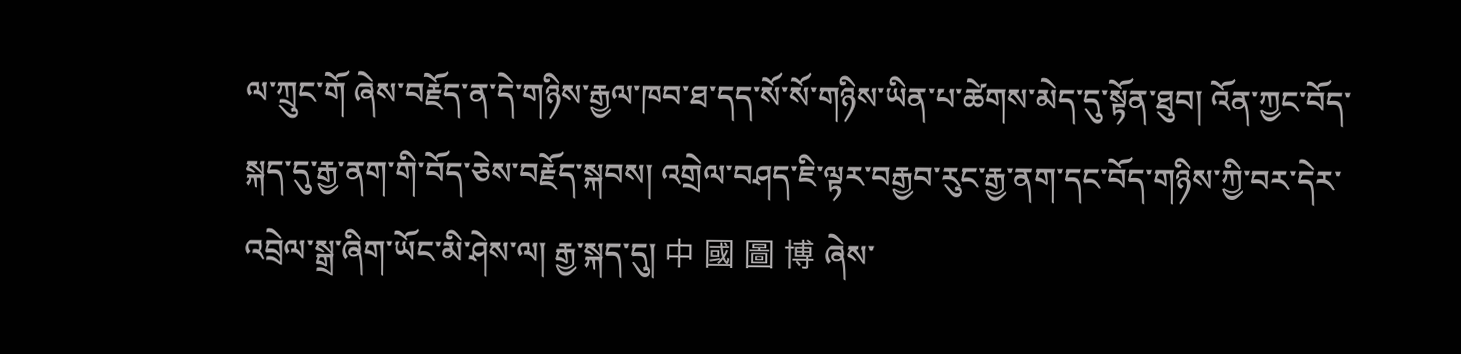ལ་ཀྲུང་གོ ཞེས་བརྗོད་ན་དེ་གཉིས་རྒྱལ་ཁབ་ཐ་དད་སོ་སོ་གཉིས་ཡིན་པ་ཚེགས་མེད་དུ་སྟོན་ཐུབ། འོན་ཀྱང་བོད་སྐད་དུ་རྒྱ་ནག་གི་བོད་ཅེས་བརྗོད་སྐབས། འགྲེལ་བཤད་ཇི་ལྟར་བརྒྱབ་རུང་རྒྱ་ནག་དང་བོད་གཉིས་ཀྱི་བར་དེར་འབྲེལ་སྒྲ་ཞིག་ཡོང་མི་ཤེས་ལ། རྒྱ་སྐད་དུ། 中 國 圖 博 ཞེས་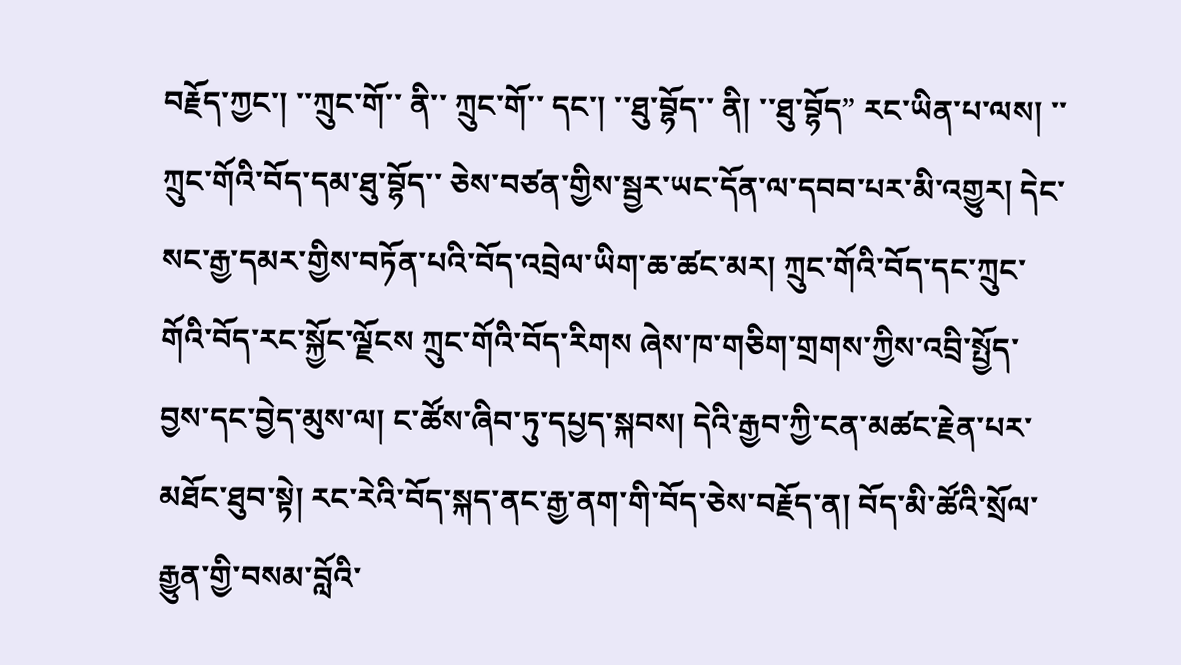བརྗོད་ཀྱང་། ་་ཀྲུང་གོ་་ ནི་་ ཀྲུང་གོ་་ དང་། ་་ཐུ་བྷོད་་ ནི། ་་ཐུ་བྷོད” རང་ཡིན་པ་ལས། ་་ཀྲུང་གོའི་བོད་དམ་ཐུ་བྷོད་་ ཅེས་བཙན་གྱིས་སྦྱར་ཡང་དོན་ལ་དབབ་པར་མི་འགྱུར། དེང་སང་རྒྱ་དམར་གྱིས་བཏོན་པའི་བོད་འབྲེལ་ཡིག་ཆ་ཚང་མར། ཀྲུང་གོའི་བོད་དང་ཀྲུང་གོའི་བོད་རང་སྐྱོང་ལྗོངས ཀྲུང་གོའི་བོད་རིགས ཞེས་ཁ་གཅིག་གྲགས་ཀྱིས་འབྲི་སྤྱོད་བྱས་དང་བྱེད་མུས་ལ། ང་ཚོས་ཞིབ་ཏུ་དཔྱད་སྐབས། དེའི་རྒྱབ་ཀྱི་ངན་མཚང་རྗེན་པར་མཐོང་ཐུབ་སྟེ། རང་རེའི་བོད་སྐད་ནང་རྒྱ་ནག་གི་བོད་ཅེས་བརྗོད་ན། བོད་མི་ཚོའི་སྲོལ་རྒྱུན་གྱི་བསམ་བློའི་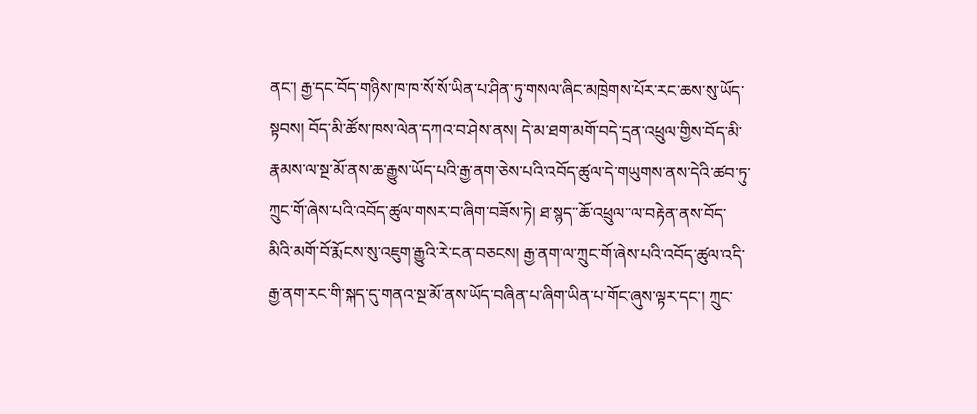ནང་། རྒྱ་དང་བོད་གཉིས་ཁ་ཁ་སོ་སོ་ཡིན་པ་ཤིན་ཏུ་གསལ་ཞིང་མཁྲེགས་པོར་རང་ཆས་སུ་ཡོད་སྟབས། བོད་མི་ཚོས་ཁས་ལེན་དཀའ་བ་ཤེས་ནས། དེ་མ་ཐག་མགོ་བདེ་དྲན་འཕྲུལ་གྱིས་བོད་མི་རྣམས་ལ་སྔ་མོ་ནས་ཆ་རྒྱུས་ཡོད་པའི་རྒྱ་ནག་ཅེས་པའི་འབོད་ཚུལ་དེ་གཡུགས་ནས་དེའི་ཚབ་ཏུ་ཀྲུང་གོ་ཞེས་པའི་འབོད་ཚུལ་གསར་བ་ཞིག་བཟོས་ཏེ། ཐ་སྙད་་ཆོ་འཕྲུལ་་ལ་བརྟེན་ནས་བོད་མིའི་མགོ་བོ་རྨོངས་སུ་འཇུག་རྒྱུའི་རེ་ངན་བཅངས། རྒྱ་ནག་ལ་ཀྲུང་གོ་ཞེས་པའི་འབོད་ཚུལ་འདི་རྒྱ་ནག་རང་གི་སྐད་དུ་གནའ་སྔ་མོ་ནས་ཡོད་བཞིན་པ་ཞིག་ཡིན་པ་གོང་ཞུས་ལྟར་དང་། ཀྲུང་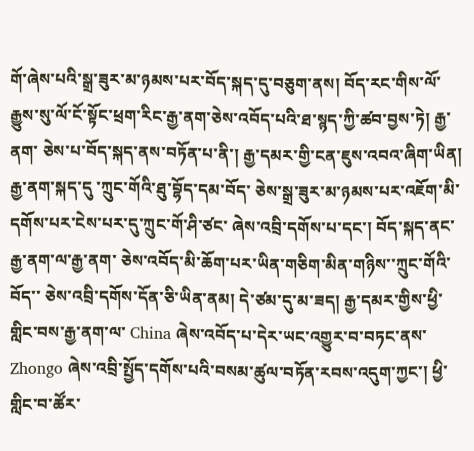གོ་ཞེས་པའི་སྒྲ་ཟུར་མ་ཉམས་པར་བོད་སྐད་དུ་བཅུག་ནས། བོད་རང་གིས་ལོ་རྒྱུས་སུ་ལོ་ངོ་སྟོང་ཕྲག་རིང་རྒྱ་ནག་ཅེས་འབོད་པའི་ཐ་སྙད་ཀྱི་ཚབ་བྱས་ཏེ། རྒྱ་ནག་ ཅེས་པ་བོད་སྐད་ནས་བཏོན་པ་ནི་། རྒྱ་དམར་གྱི་ངན་ཇུས་འབའ་ཞིག་ཡིན། རྒྱ་ནག་སྐད་དུ ་ཀྲུང་གོའི་ཐུ་བྷོད་དམ་བོད་ ཅེས་སྒྲ་ཟུར་མ་ཉམས་པར་འཇོག་མི་དགོས་པར་ངེས་པར་དུ་ཀྲུང་གོ་ཤི་ཙང་ ཞེས་འབྲི་དགོས་པ་དང་། བོད་སྐད་ནང་རྒྱ་ནག་ལ་རྒྱ་ནག་ ཅེས་འབོད་མི་ཆོག་པར་ཡིན་གཅིག་མིན་གཉིས་་ཀྲུང་གོའི་བོད་་ ཅེས་འབྲི་དགོས་དོན་ཅི་ཡིན་ནམ། དེ་ཙམ་དུ་མ་ཟད། རྒྱ་དམར་གྱིས་ཕྱི་གླིང་བས་རྒྱ་ནག་ལ་ China ཞེས་འབོད་པ་དེར་ཡང་འགྱུར་བ་བཏང་ནས་ Zhongo ཞེས་འབྲི་སྤྱོད་དགོས་པའི་བསམ་ཚུལ་བཏོན་རབས་འདུག་ཀྱང་། ཕྱི་གླིང་བ་ཚོར་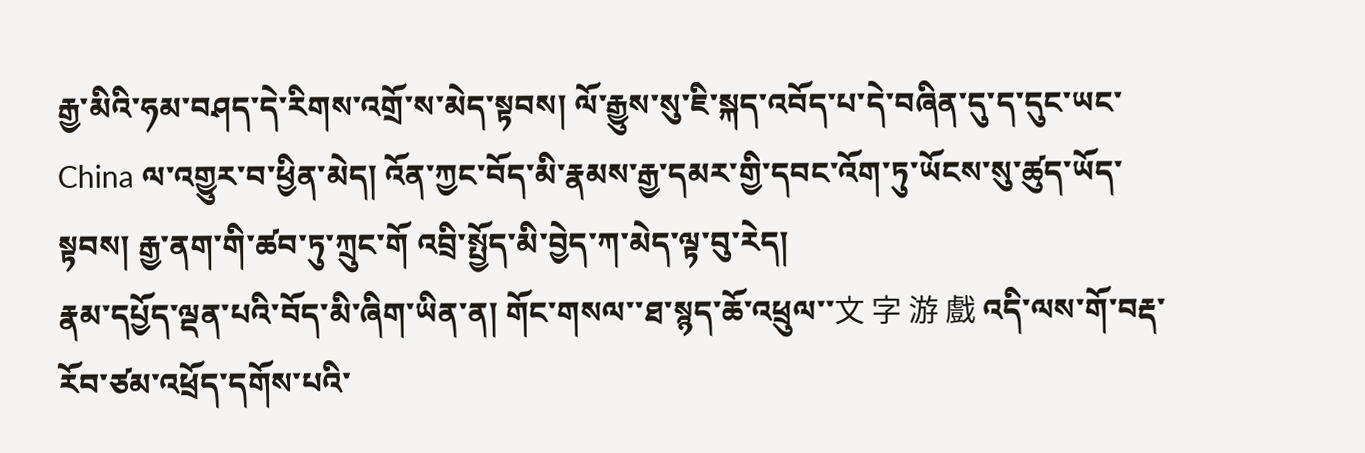རྒྱ་མིའི་ཧམ་བཤད་དེ་རིགས་འགྲོ་ས་མེད་སྟབས། ལོ་རྒྱུས་སུ་ཇི་སྐད་འབོད་པ་དེ་བཞིན་དུ་ད་དུང་ཡང་China ལ་འགྱུར་བ་ཕྱིན་མེད། འོན་ཀྱང་བོད་མི་རྣམས་རྒྱ་དམར་གྱི་དབང་འོག་ཏུ་ཡོངས་སུ་ཚུད་ཡོད་སྟབས། རྒྱ་ནག་གི་ཚབ་ཏུ་ཀྲུང་གོ འབྲི་སྤྱོད་མི་བྱེད་ཀ་མེད་ལྟ་བུ་རེད།
རྣམ་དཔྱོད་ལྡན་པའི་བོད་མི་ཞིག་ཡིན་ན། གོང་གསལ་་ཐ་སྙད་ཆོ་འཕྲུལ་་文 字 游 戲 འདི་ལས་གོ་བརྡ་རོབ་ཙམ་འཕྲོད་དགོས་པའི་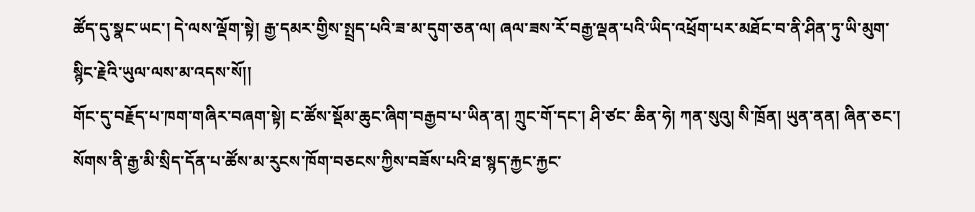ཚོད་དུ་སྣང་ཡང་། དེ་ལས་ལྡོག་སྟེ། རྒྱ་དམར་གྱིས་སྤྲད་པའི་ཟ་མ་དུག་ཅན་ལ། ཞལ་ཟས་རོ་བརྒྱ་ལྡན་པའི་ཡིད་འཕྲོག་པར་མཐོང་བ་ནི་ཤིན་ཏུ་ཡི་མུག་སྙིང་རྗེའི་ཡུལ་ལས་མ་འདས་སོ།།
གོང་དུ་བརྗོད་པ་ཁག་གཞིར་བཞག་སྟེ། ང་ཚོས་སྡོམ་ཆུང་ཞིག་བརྒྱབ་པ་ཡིན་ན། ཀྲུང་གོ་དང་། ཤི་ཙང་ ཆིན་ཧེ། ཀན་སུའུ། སི་ཁྲོན། ཡུན་ནན། ཞིན་ཅང་། སོགས་ནི་རྒྱ་མི་སྲིད་དོན་པ་ཚོས་མ་རུངས་ཁོག་བཅངས་ཀྱིས་བཟོས་པའི་ཐ་སྙད་རྐྱང་རྐྱང་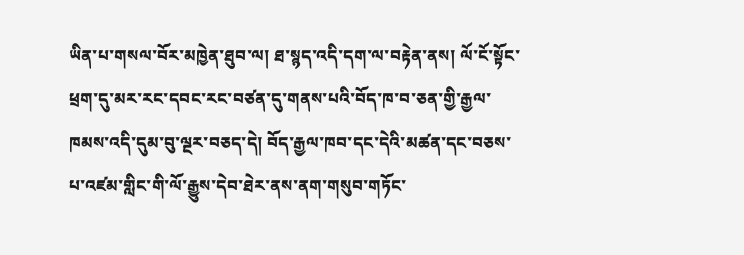ཡིན་པ་གསལ་བོར་མཁྱེན་ཐུབ་ལ། ཐ་སྙད་འདི་དག་ལ་བརྟེན་ནས། ལོ་ངོ་སྟོང་ཕྲག་དུ་མར་རང་དབང་རང་བཙན་དུ་གནས་པའི་བོད་ཁ་བ་ཅན་གྱི་རྒྱལ་ཁམས་འདི་དུམ་བུ་ལྔར་བཅད་དེ། བོད་རྒྱལ་ཁབ་དང་དེའི་མཚན་དང་བཅས་པ་འཛམ་གླིང་གི་ལོ་རྒྱུས་དེབ་ཐེར་ནས་ནག་གསུབ་གཏོང་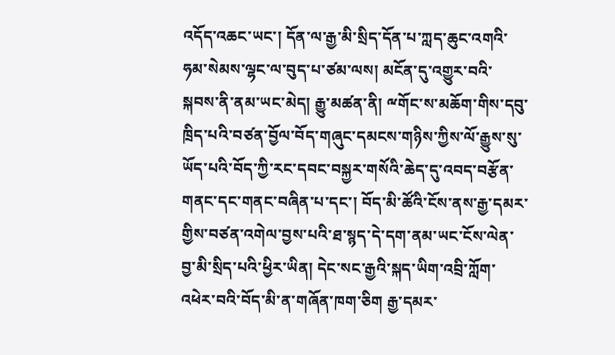འདོད་འཆང་ཡང་། དོན་ལ་རྒྱ་མི་སྲིད་དོན་པ་ཀླད་ཆུང་འགའི་ཧམ་སེམས་ལྷང་ལ་བུད་པ་ཙམ་ལས། མངོན་དུ་འགྱུར་བའི་སྐབས་ནི་ནམ་ཡང་མེད། རྒྱུ་མཚན་ནི། ྋགོང་ས་མཆོག་གིས་དབུ་ཁྲིད་པའི་བཙན་བྱོལ་བོད་གཞུང་དམངས་གཉིས་ཀྱིས་ལོ་རྒྱུས་སུ་ཡོད་པའི་བོད་ཀྱི་རང་དབང་བསྐྱར་གསོའི་ཆེད་དུ་འབད་བརྩོན་གནང་དང་གནང་བཞིན་པ་དང་། བོད་མི་ཚོའི་ངོས་ནས་རྒྱ་དམར་གྱིས་བཙན་འགེལ་བྱས་པའི་ཐ་སྙད་དེ་དག་ནམ་ཡང་ངོས་ལེན་བྱ་མི་སྲིད་པའི་ཕྱིར་ཡིན། དེང་སང་རྒྱའི་སྐད་ཡིག་འབྲི་ཀློག་འཕེར་བའི་བོད་མི་ན་གཞོན་ཁག་ཅིག རྒྱ་དམར་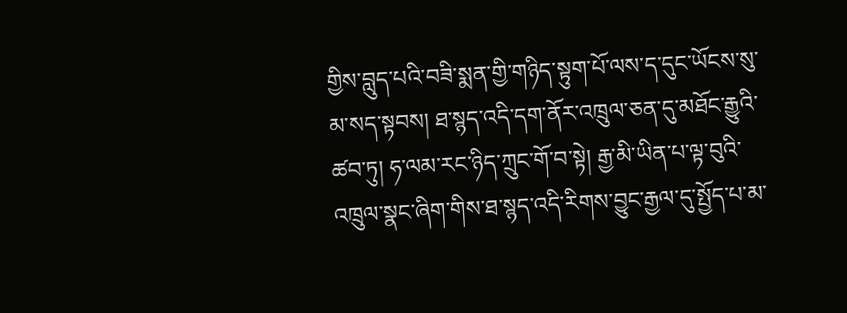གྱིས་བླུད་པའི་བཟི་སྨན་གྱི་གཉིད་སྟུག་པོ་ལས་ད་དུང་ཡོངས་སུ་མ་སད་སྟབས། ཐ་སྙད་འདི་དག་ནོར་འཁྲུལ་ཅན་དུ་མཐོང་རྒྱུའི་ཚབ་ཏུ། ཧ་ལམ་རང་ཉིད་ཀྲུང་གོ་བ་སྟེ། རྒྱ་མི་ཡིན་པ་ལྟ་བུའི་འཁྲུལ་སྣང་ཞིག་གིས་ཐ་སྙད་འདི་རིགས་བྱུང་རྒྱལ་དུ་སྤྱོད་པ་མ་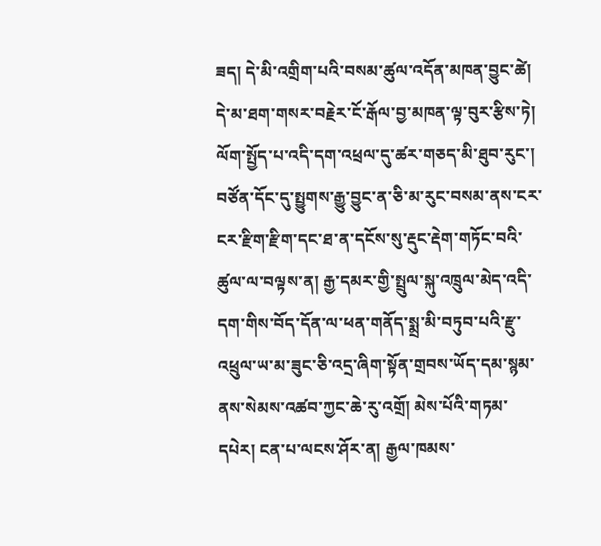ཟད། དེ་མི་འགྲིག་པའི་བསམ་ཚུལ་འདོན་མཁན་བྱུང་ཚེ། དེ་མ་ཐག་གསར་བརྗེར་ངོ་རྒོལ་བྱ་མཁན་ལྟ་བུར་རྩིས་ཏེ། ལོག་སྤྱོད་པ་འདི་དག་འཕྲལ་དུ་ཚར་གཅད་མི་ཐུབ་རུང་། བཙོན་དོང་དུ་སྤྱུགས་རྒྱུ་བྱུང་ན་ཅི་མ་རུང་བསམ་ནས་ངར་ངར་རྫིག་རྫིག་དང་ཐ་ན་དངོས་སུ་རྡུང་རྡེག་གཏོང་བའི་ཚུལ་ལ་བལྟས་ན། རྒྱ་དམར་གྱི་སྤྲུལ་སྐུ་འཁྲུལ་མེད་འདི་དག་གིས་བོད་དོན་ལ་ཕན་གནོད་སྨྲ་མི་བཏུབ་པའི་རྫུ་འཕྲུལ་ཡ་མ་ཟུང་ཅི་འདྲ་ཞིག་སྟོན་གྲབས་ཡོད་དམ་སྙམ་ནས་སེམས་འཚབ་ཀྱང་ཆེ་རུ་འགྲོ། མེས་པོའི་གཏམ་དཔེར། ངན་པ་ལངས་ཤོར་ན། རྒྱལ་ཁམས་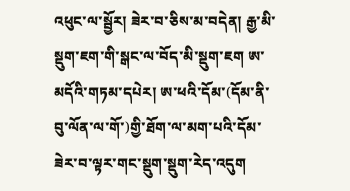འཕུང་ལ་སྦྱོར། ཟེར་བ་ཅིས་མ་བདེན། རྒྱ་མི་སྡུག་ཇག་གི་སྒང་ལ་བོད་མི་སྡུག་ཇག ཨ་མདོའི་གཏམ་དཔེར། ཨ་ཕའི་དོམ་(དོམ་ནི་བུ་ལོན་ལ་གོ་)གྱི་ཐོག་ལ་མག་པའི་དོམ་ཟེར་བ་ལྟར་གང་སྡུག་སྡུག་རེད་འདུག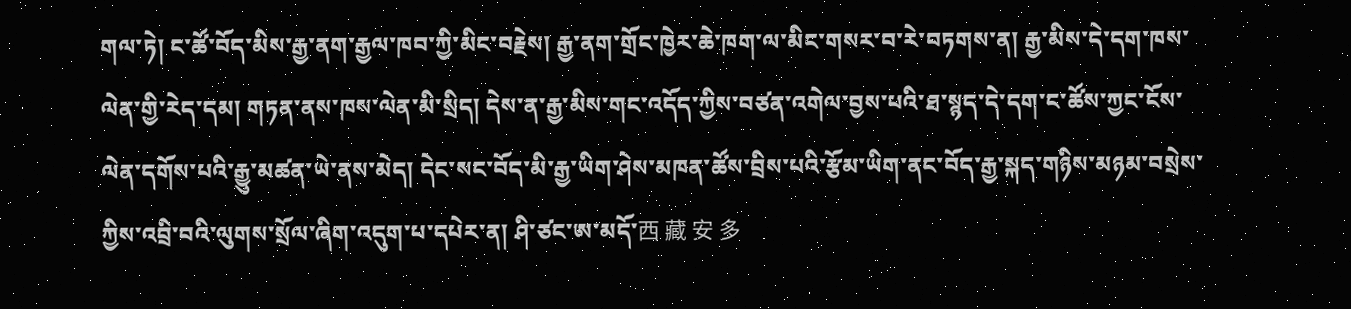གལ་ཏེ། ང་ཚོ་བོད་མིས་རྒྱ་ནག་རྒྱལ་ཁབ་ཀྱི་མིང་བརྗེས། རྒྱ་ནག་གྲོང་ཁྱེར་ཆེ་ཁག་ལ་མིང་གསར་བ་རེ་བཏགས་ན། རྒྱ་མིས་དེ་དག་ཁས་ལེན་གྱི་རེད་དམ། གཏན་ནས་ཁས་ལེན་མི་སྲིད། དེས་ན་རྒྱ་མིས་གང་འདོད་ཀྱིས་བཙན་འགེལ་བྱས་པའི་ཐ་སྙད་དེ་དག་ང་ཚོས་ཀྱང་ངོས་ལེན་དགོས་པའི་རྒྱུ་མཚན་ཡེ་ནས་མེད། དེང་སང་བོད་མི་རྒྱ་ཡིག་ཤེས་མཁན་ཚོས་བྲིས་པའི་རྩོམ་ཡིག་ནང་བོད་རྒྱ་སྐད་གཉིས་མཉམ་བསྲེས་ཀྱིས་འབྲི་བའི་ལུགས་སྲོལ་ཞིག་འདུག་པ་དཔེར་ན། ཤི་ཙང་ཨ་མདོ་西 藏 安 多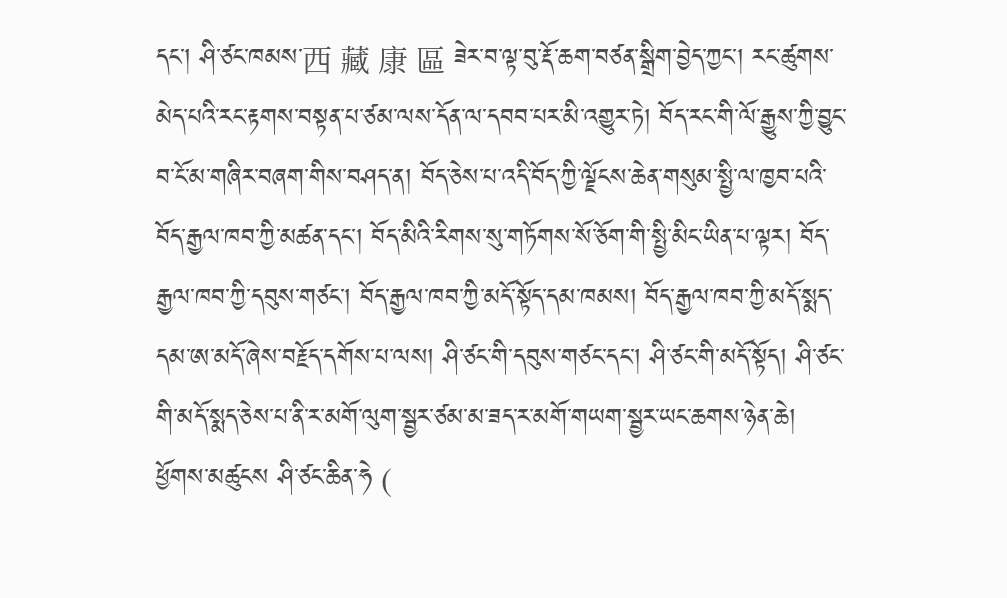དང་། ཤི་ཙང་ཁམས་西 藏 康 區 ཟེར་བ་ལྟ་བུ་རྡོ་ཆག་བཙན་སྒྲིག་བྱེད་ཀྱང་། རང་ཚུགས་མེད་པའི་རང་རྟགས་བསྟན་པ་ཙམ་ལས་དོན་ལ་དབབ་པར་མི་འགྱུར་ཏེ། བོད་རང་གི་ལོ་རྒྱུས་ཀྱི་བྱུང་བ་ངོ་མ་གཞིར་བཞག་གིས་བཤད་ན། བོད་ཅེས་པ་འདི་བོད་ཀྱི་ལྗོངས་ཆེན་གསུམ་སྤྱི་ལ་ཁྱབ་པའི་བོད་རྒྱལ་ཁབ་ཀྱི་མཚན་དང་། བོད་མིའི་རིགས་སུ་གཏོགས་སོ་ཅོག་གི་སྤྱི་མིང་ཡིན་པ་ལྟར། བོད་རྒྱལ་ཁབ་ཀྱི་དབུས་གཙང་། བོད་རྒྱལ་ཁབ་ཀྱི་མདོ་སྟོད་དམ་ཁམས། བོད་རྒྱལ་ཁབ་ཀྱི་མདོ་སྨད་དམ་ཨ་མདོ་ཞེས་བརྗོད་དགོས་པ་ལས། ཤི་ཙང་གི་དབུས་གཙང་དང་། ཤི་ཙང་གི་མདོ་སྟོད། ཤི་ཙང་གི་མདོ་སྨད་ཅེས་པ་ནི་ར་མགོ་ལུག་སྦྱར་ཙམ་མ་ཟད་ར་མགོ་གཡག་སྦྱར་ཡང་ཆགས་ཉེན་ཆེ། ཕྱོགས་མཚུངས ཤི་ཙང་ཆིན་ཧེ (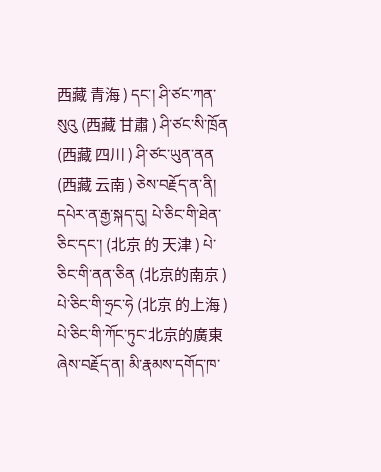西藏 青海 ) དང་། ཤི་ཙང་ཀན་སུའུ (西藏 甘肅 ) ཤི་ཙང་སི་ཁྲོན (西藏 四川 ) ཤི་ཙང་ཡུན་ནན (西藏 云南 ) ཅེས་བརྗོད་ན་ནི། དཔེར་ན་རྒྱ་སྐད་དུ། པེ་ཅིང་གི་ཐེན་ཅིང་དང་། (北京 的 天津 ) པེ་ཅིང་གི་ནན་ཅིན (北京的南京 ) པེ་ཅིང་གི་ཧྲང་ཧེ (北京 的上海 ) པེ་ཅིང་གི་ཀོང་ཏུང་北京的廣東 ཞེས་བརྗོད་ན། མི་རྣམས་དགོད་ཁ་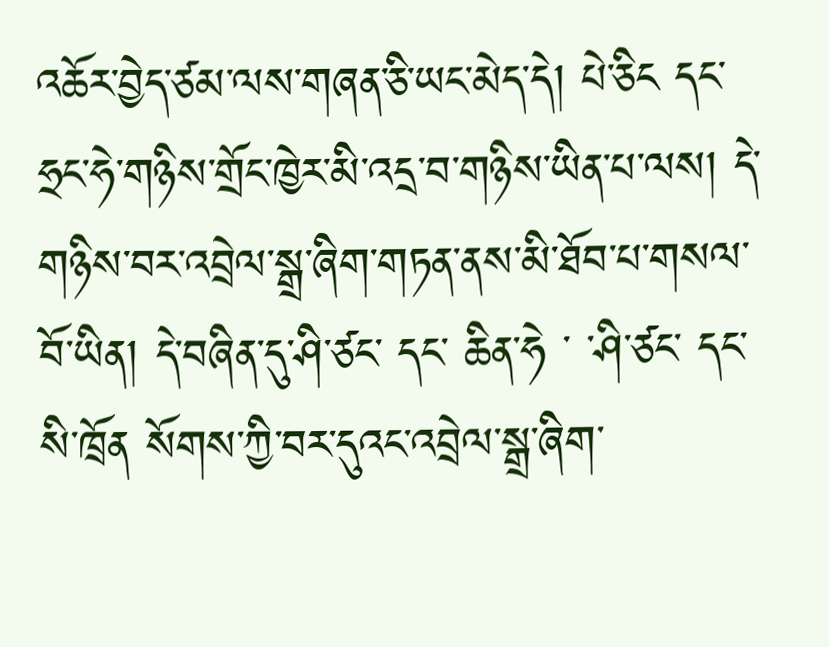འཆོར་བྱེད་ཙམ་ལས་གཞན་ཅི་ཡང་མེད་དེ། པེ་ཅིང དང་ཧྲང་ཧེ་གཉིས་གྲོང་ཁྱེར་མི་འདྲ་བ་གཉིས་ཡིན་པ་ལས། དེ་གཉིས་བར་འབྲེལ་སྒྲ་ཞིག་གཏན་ནས་མི་ཐོབ་པ་གསལ་བོ་ཡིན། དེ་བཞིན་དུ་ཤི་ཙང་ དང་ ཆིན་ཧེ ་ ་ཤི་ཙང་ དང་ སི་ཁྲོན སོགས་ཀྱི་བར་དུའང་འབྲེལ་སྒྲ་ཞིག་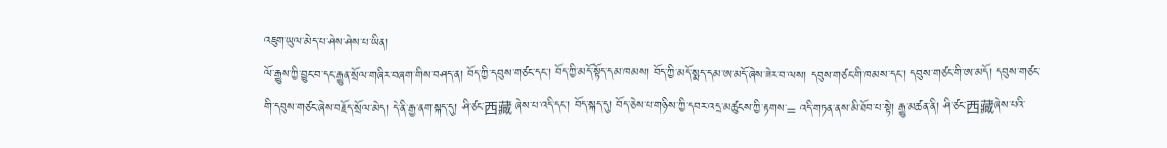འཇུག་ཡུལ་མེད་པ་ཤེས་ཤེས་པ་ཡིན།
ལོ་རྒྱུས་ཀྱི་བྱུང་བ་དང་རྒྱུན་སྲོལ་གཞིར་བཞག་གིས་བཤད་ན། བོད་ཀྱི་དབུས་གཙང་དང་། བོད་ཀྱི་མདོ་སྟོད་དམ་ཁམས། བོད་ཀྱི་མདོ་སྨད་དམ་ཨ་མདོ་ཞེས་ཟེར་བ་ལས། དབུས་གཙང་གི་ཁམས་དང་། དབུས་གཙང་གི་ཨ་མདོ། དབུས་གཙང་གི་དབུས་གཙང་ཞེས་བརྗོད་སྲོལ་མེད། དེ་ནི་རྒྱ་ནག་སྐད་དུ། ཤི་ཙང་西藏 ཞེས་པ་འདི་དང་། བོད་སྐད་དུ། བོད་ཅེས་པ་གཉིས་ཀྱི་དབར་འདྲ་མཚུངས་ཀྱི་རྟགས་= འདི་གཏན་ནས་མི་ཐོབ་པ་སྟེ། རྒྱུ་མཚན་ནི། ཤི་ཙང་西藏ཞེས་པའི་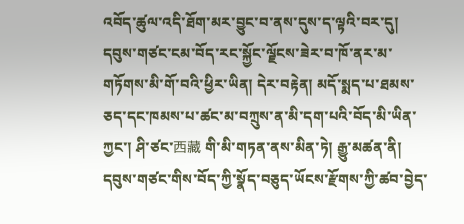འབོད་ཚུལ་འདི་ཐོག་མར་བྱུང་བ་ནས་དུས་ད་ལྟའི་བར་དུ། དབུས་གཙང་ངམ་བོད་རང་སྐྱོང་ལྗོངས་ཟེར་བ་ཁོ་ནར་མ་གཏོགས་མི་གོ་བའི་ཕྱིར་ཡིན། དེར་བརྟེན། མདོ་སྨད་པ་ཐམས་ཅད་དང་ཁམས་པ་ཚང་མ་བཀྲུས་ན་མི་དག་པའི་བོད་མི་ཡིན་ཀྱང་། ཤི་ཙང་西藏 གི་མི་གཏན་ནས་མིན་ཏེ། རྒྱུ་མཚན་ནི། དབུས་གཙང་གིས་བོད་ཀྱི་སྣོད་བཅུད་ཡོངས་རྫོགས་ཀྱི་ཚབ་བྱེད་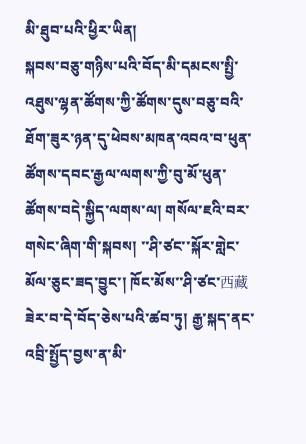མི་ཐུབ་པའི་ཕྱིར་ཡིན།
སྐབས་བཅུ་གཉིས་པའི་བོད་མི་དམངས་སྤྱི་འཐུས་ལྷན་ཚོགས་ཀྱི་ཚོགས་དུས་བཅུ་བའི་ཐོག་ཟུར་ཉན་དུ་ཕེབས་མཁན་འབའ་བ་ཕུན་ཚོགས་དབང་རྒྱལ་ལགས་ཀྱི་བུ་མོ་ཕུན་ཚོགས་བདེ་སྐྱིད་ལགས་ལ། གསོལ་ཇའི་བར་གསེང་ཞིག་གི་སྐབས། ་་ཤི་ཙང་་སྐོར་གླེང་མོལ་ཅུང་ཟད་བྱུང་། ཁོང་མོས་་ཤི་ཙང་西藏 ཟེར་བ་དེ་བོད་ཅེས་པའི་ཚབ་ཏུ། རྒྱ་སྐད་ནང་འབྲི་སྤྱོད་བྱས་ན་མི་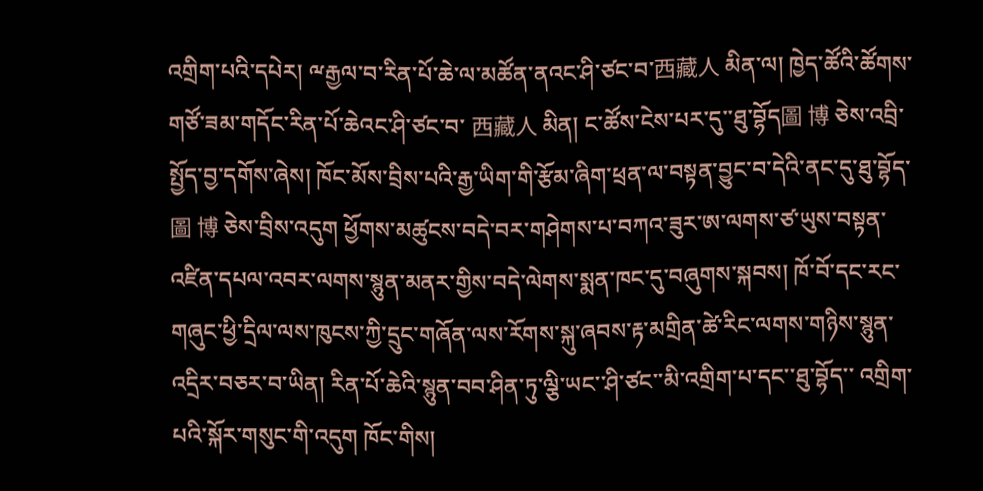འགྲིག་པའི་དཔེར། ྋརྒྱལ་བ་རིན་པོ་ཆེ་ལ་མཚོན་ནའང་ཤི་ཙང་བ་西藏人 མིན་ལ། ཁྱེད་ཚོའི་ཚོགས་གཙོ་ཟམ་གདོང་རིན་པོ་ཆེའང་ཤི་ཙང་བ་ 西藏人 མིན། ང་ཚོས་ངེས་པར་དུ་་ཐུ་བྷོད圖 博 ཅེས་འབྲི་སྤྱོད་བྱ་དགོས་ཞེས། ཁོང་མོས་བྲིས་པའི་རྒྱ་ཡིག་གི་རྩོམ་ཞིག་ཕྲན་ལ་བསྟན་བྱུང་བ་དེའི་ནང་དུ་ཐུ་བྷོད་圖 博 ཅེས་བྲིས་འདུག ཕྱོགས་མཚུངས་བདེ་བར་གཤེགས་པ་བཀའ་ཟུར་ཨ་ལགས་ཙ་ཡུས་བསྟན་འཛིན་དཔལ་འབར་ལགས་སྙུན་མནར་གྱིས་བདེ་ལེགས་སྨན་ཁང་དུ་བཞུགས་སྐབས། ཁོ་བོ་དང་རང་གཞུང་ཕྱི་དྲིལ་ལས་ཁུངས་ཀྱི་དྲུང་གཞོན་ལས་རོགས་སྐུ་ཞབས་རྟ་མགྲིན་ཚེ་རིང་ལགས་གཉིས་སྙུན་འདྲིར་བཅར་བ་ཡིན། རིན་པོ་ཆེའི་སྙུན་བབ་ཤིན་ཏུ་ལྕི་ཡང་་ཤི་ཙང་་མི་འགྲིག་པ་དང་་ཐུ་བྷོད་་ འགྲིག་པའི་སྐོར་གསུང་གི་འདུག ཁོང་གིས།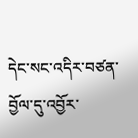དེང་སང་འདིར་བཙན་བྱོལ་དུ་འབྱོར་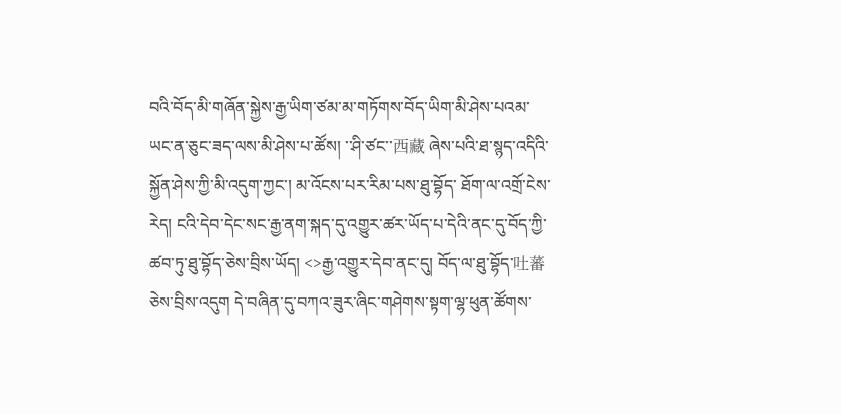བའི་བོད་མི་གཞོན་སྐྱེས་རྒྱ་ཡིག་ཙམ་མ་གཏོགས་བོད་ཡིག་མི་ཤེས་པའམ་ཡང་ན་ཅུང་ཟད་ལས་མི་ཤེས་པ་ཚོས། ་་ཤི་ཙང་་西藏 ཞེས་པའི་ཐ་སྙད་འདིའི་སྐྱོན་ཤེས་ཀྱི་མི་འདུག་ཀྱང་། མ་འོངས་པར་རིམ་པས་ཐུ་བྷོད་ ཐོག་ལ་འགྲོ་ངེས་རེད། ངའི་དེབ་དེང་སང་རྒྱ་ནག་སྐད་དུ་འགྱུར་ཚར་ཡོད་པ་དེའི་ནང་དུ་བོད་ཀྱི་ཚབ་ཏུ་ཐུ་བྷོད་ཅེས་བྲིས་ཡོད། <>རྒྱ་འགྱུར་དེབ་ནང་དུ། བོད་ལ་ཐུ་བྷོད་吐蕃 ཅེས་བྲིས་འདུག དེ་བཞིན་དུ་བཀའ་ཟུར་ཞིང་གཤེགས་སྟག་ལྷ་ཕུན་ཚོགས་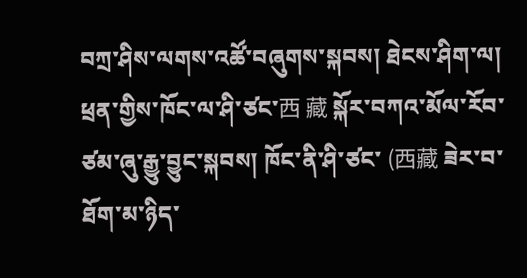བཀྲ་ཤིས་ལགས་འཚོ་བཞུགས་སྐབས། ཐེངས་ཤིག་ལ། ཕྲན་གྱིས་ཁོང་ལ་ཤི་ཙང་西 藏 སྐོར་བཀའ་མོལ་རོབ་ཙམ་ཞུ་རྒྱུ་བྱུང་སྐབས། ཁོང་ནི་ཤི་ཙང་ (西藏 ཟེར་བ་ཐོག་མ་ཉིད་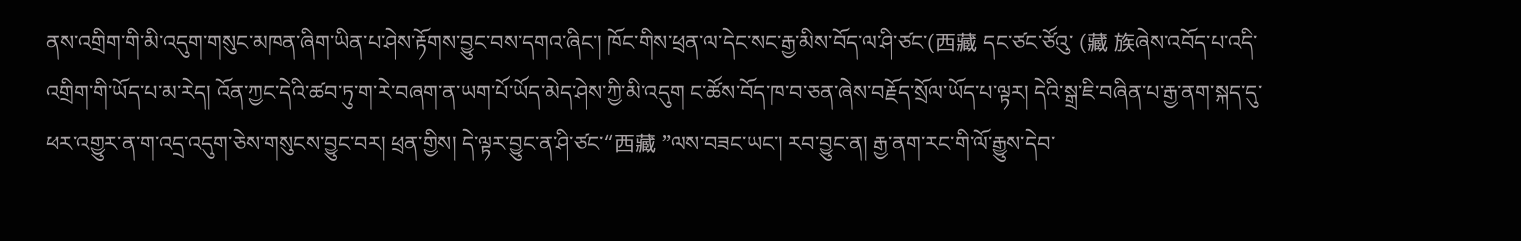ནས་འགྲིག་གི་མི་འདུག་གསུང་མཁན་ཞིག་ཡིན་པ་ཤེས་རྟོགས་བྱུང་བས་དགའ་ཞིང་། ཁོང་གིས་ཕྲན་ལ་དེང་སང་རྒྱ་མིས་བོད་ལ་ཤི་ཙང་(西藏 དང་ཙང་ཙོའུ་ (藏 族ཞེས་འབོད་པ་འདི་འགྲིག་གི་ཡོད་པ་མ་རེད། འོན་ཀྱང་དེའི་ཚབ་ཏུ་ག་རེ་བཞག་ན་ཡག་པོ་ཡོད་མེད་ཤེས་ཀྱི་མི་འདུག ང་ཚོས་བོད་ཁ་བ་ཅན་ཞེས་བརྗོད་སྲོལ་ཡོད་པ་ལྟར། དེའི་སྒྲ་ཇི་བཞིན་པ་རྒྱ་ནག་སྐད་དུ་ཕར་འགྱུར་ན་ག་འདྲ་འདུག་ཅེས་གསུངས་བྱུང་བར། ཕྲན་གྱིས། དེ་ལྟར་བྱུང་ན་ཤི་ཙང་“西藏 ”ལས་བཟང་ཡང་། རབ་བྱུང་ན། རྒྱ་ནག་རང་གི་ལོ་རྒྱུས་དེབ་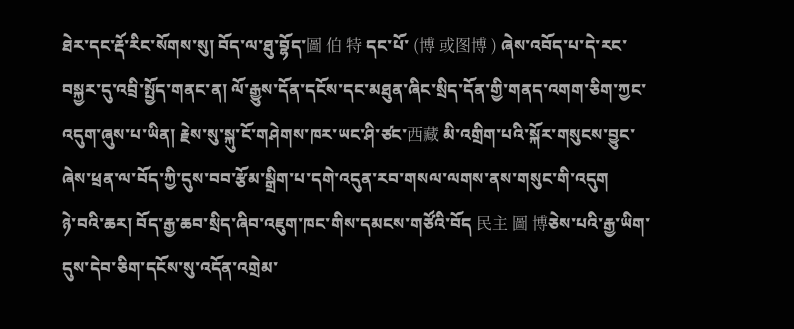ཐེར་དང་རྡོ་རིང་སོགས་སུ། བོད་ལ་ཐུ་བྷོད་圖 伯 特 དང་པོ་ (博 或图博 ) ཞེས་འབོད་པ་དེ་རང་བསྐྱར་དུ་འབྲི་སྤྱོད་གནང་ན། ལོ་རྒྱུས་དོན་དངོས་དང་མཐུན་ཞིང་སྲིད་དོན་གྱི་གནད་འགག་ཅིག་ཀྱང་འདུག་ཞུས་པ་ཡིན། རྗེས་སུ་སྐུ་ངོ་གཤེགས་ཁར་ཡང་ཤི་ཙང་西藏 མི་འགྲིག་པའི་སྐོར་གསུངས་བྱུང་ཞེས་ཕྲན་ལ་བོད་ཀྱི་དུས་བབ་རྩོམ་སྒྲིག་པ་དགེ་འདུན་རབ་གསལ་ལགས་ནས་གསུང་གི་འདུག
ཉེ་བའི་ཆར། བོད་རྒྱ་ཆབ་སྲིད་ཞིབ་འཇུག་ཁང་གིས་དམངས་གཙོའི་བོད 民主 圖 博ཅེས་པའི་རྒྱ་ཡིག་དུས་དེབ་ཅིག་དངོས་སུ་འདོན་འགྲེམ་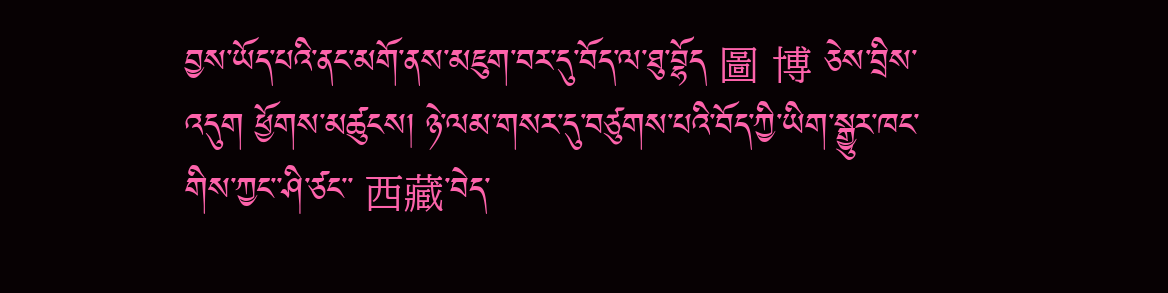བྱས་ཡོད་པའི་ནང་མགོ་ནས་མཇུག་བར་དུ་བོད་ལ་ཐུ་བྷོད 圖 博 ཅེས་བྲིས་འདུག ཕྱོགས་མཚུངས། ཉེ་ལམ་གསར་དུ་བཙུགས་པའི་བོད་ཀྱི་ཡིག་སྒྱུར་ཁང་གིས་ཀྱང་་ཤི་ཙང་་ 西藏་བེད་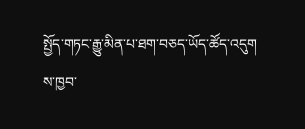སྤྱོད་གཏང་རྒྱུ་མིན་པ་ཐག་བཅད་ཡོད་ཚོད་འདུག
ས་ཁྱབ་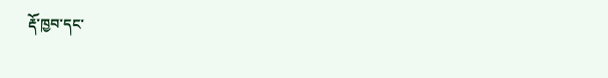རྡོ་ཁྱབ་དང་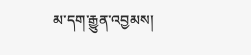མ་དག་རྒྱུན་འབྱམས།